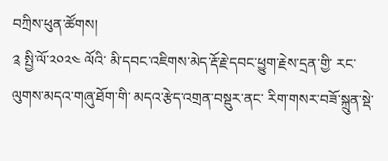བཀྲིས་ཕུན་ཚོགས།
༉ སྤྱི་ལོ་༢༠༢༤ ལོའི་ མི་དབང་འཇིགས་མེད་རྡོ་རྗེ་དབང་ཕྱུག་རྗེས་དྲན་གྱི་ རང་ལུགས་མདའ་གཞུ་ཐོག་གི་ མདའ་རྩེད་འགྲན་བསྡུར་ནང་ རིག་གསར་བཟོ་སྐྲུན་སྡེ་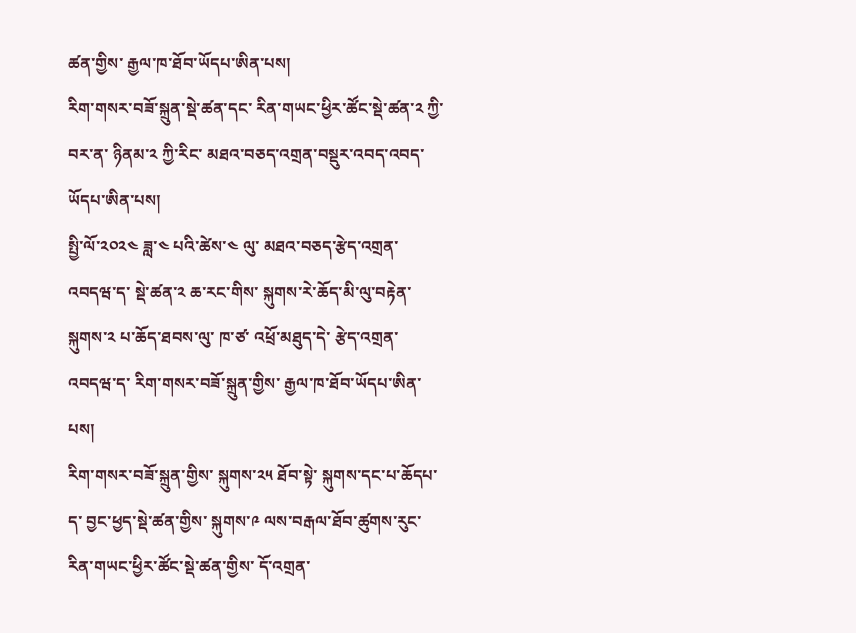ཚན་གྱིས་ རྒྱལ་ཁ་ཐོབ་ཡོདཔ་ཨིན་པས།
རིག་གསར་བཟོ་སྐྲུན་སྡེ་ཚན་དང་ རིན་གཡང་ཕྱིར་ཚོང་སྡེ་ཚན་༢ ཀྱི་བར་ན་ ཉིནམ་༢ ཀྱི་རིང་ མཐའ་བཅད་འགྲན་བསྡུར་འབད་འབད་ཡོདཔ་ཨིན་པས།
སྤྱི་ལོ་༢༠༢༤ ཟླ་༤ པའི་ཚེས་༤ ལུ་ མཐའ་བཅད་རྩེད་འགྲན་འབདཝ་ད་ སྡེ་ཚན་༢ ཆ་རང་གིས་ སྐུགས་རེ་ཆོད་མི་ལུ་བརྟེན་ སྐུགས་༢ པ་ཆོད་ཐབས་ལུ་ ཁ་ཙ་ འཕྲོ་མཐུད་དེ་ རྩེད་འགྲན་འབདཝ་ད་ རིག་གསར་བཟོ་སྐྲུན་གྱིས་ རྒྱལ་ཁ་ཐོབ་ཡོདཔ་ཨིན་པས།
རིག་གསར་བཟོ་སྐྲུན་གྱིས་ སྐུགས་༢༥ ཐོབ་སྟེ་ སྐུགས་དང་པ་ཆོདཔ་ད་ བྱང་ཕྱད་སྡེ་ཚན་གྱིས་ སྐུགས་༩ ལས་བརྒལ་ཐོབ་ཚུགས་རུང་ རིན་གཡང་ཕྱིར་ཚོང་སྡེ་ཚན་གྱིས་ དོ་འགྲན་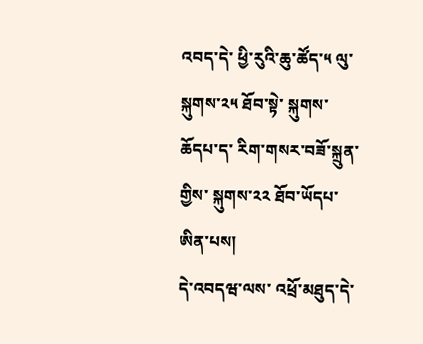འབད་དེ་ ཕྱི་རུའི་ཆུ་ཚོད་༥ ལུ་ སྐུགས་༢༥ ཐོབ་སྟེ་ སྐུགས་ཆོདཔ་ད་ རིག་གསར་བཟོ་སྐྲུན་གྱིས་ སྐུགས་༢༢ ཐོབ་ཡོདཔ་ཨིན་པས།
དེ་འབདཝ་ལས་ འཕྲོ་མཐུད་དེ་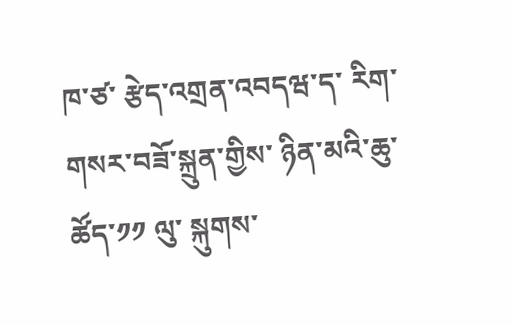ཁ་ཙ་ རྩེད་འགྲན་འབདཝ་ད་ རིག་གསར་བཟོ་སྐྲུན་གྱིས་ ཉིན་མའི་ཆུ་ཚོད་༡༡ ལུ་ སྐུགས་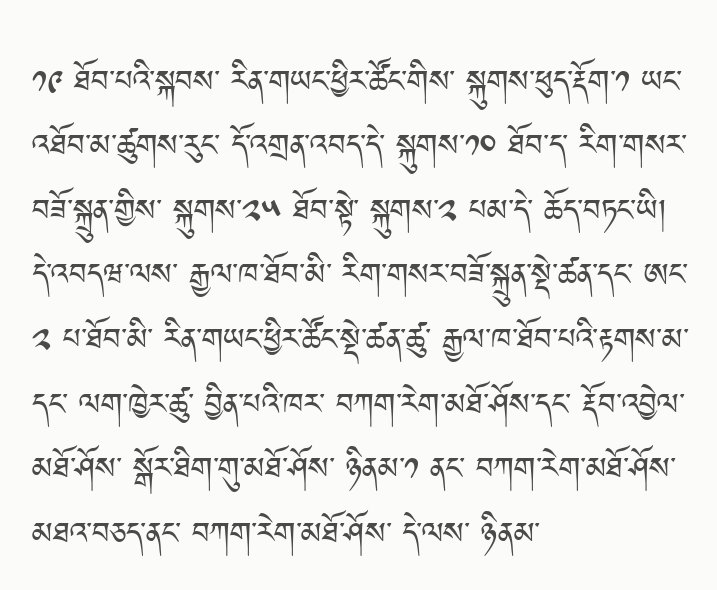༡༩ ཐོབ་པའི་སྐབས་ རིན་གཡང་ཕྱིར་ཚོང་གིས་ སྐུགས་ཕུད་རྡོག་༡ ཡང་ འཐོབ་མ་ཚུགས་རུང་ དོ་འགྲན་འབད་དེ་ སྐུགས་༡༠ ཐོབ་ད་ རིག་གསར་བཟོ་སྐྲུན་གྱིས་ སྐུགས་༢༥ ཐོབ་སྟེ་ སྐུགས་༢ པམ་དེ་ ཆོད་བཏང་ཡི།
དེ་འབདཝ་ལས་ རྒྱལ་ཁ་ཐོབ་མི་ རིག་གསར་བཟོ་སྐྲུན་སྡེ་ཚན་དང་ ཨང་༢ པ་ཐོབ་མི་ རིན་གཡང་ཕྱིར་ཚོང་སྡེ་ཚན་ཚུ་ རྒྱལ་ཁ་ཐོབ་པའི་རྟགས་མ་དང་ ལག་ཁྱེར་ཚུ་ བྱིན་པའི་ཁར་ བཀག་རེག་མཐོ་ཤོས་དང་ རྡོབ་འབྱེལ་མཐོ་ཤོས་ སྒོར་ཐིག་གུ་མཐོ་ཤོས་ ཉིནམ་༡ ནང་ བཀག་རེག་མཐོ་ཤོས་ མཐའ་བཅད་ནང་ བཀག་རེག་མཐོ་ཤོས་ དེ་ལས་ ཉིནམ་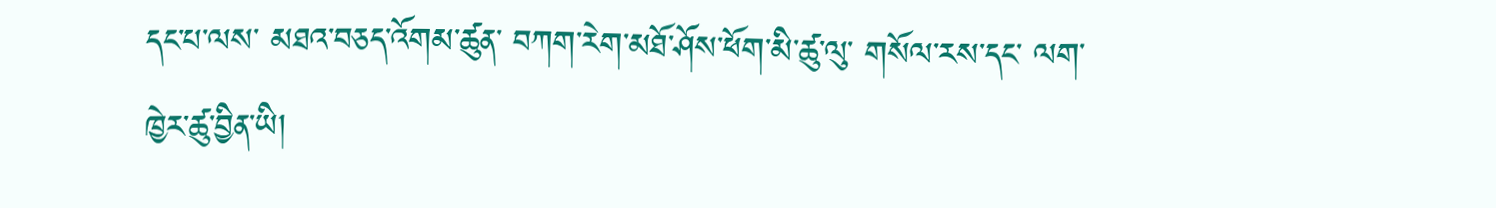དང་པ་ལས་ མཐའ་བཅད་འོགམ་ཚུན་ བཀག་རེག་མཐོ་ཤོས་ཕོག་མི་ཚུ་ལུ་ གསོལ་རས་དང་ ལག་ཁྱེར་ཚུ་བྱིན་ཡི།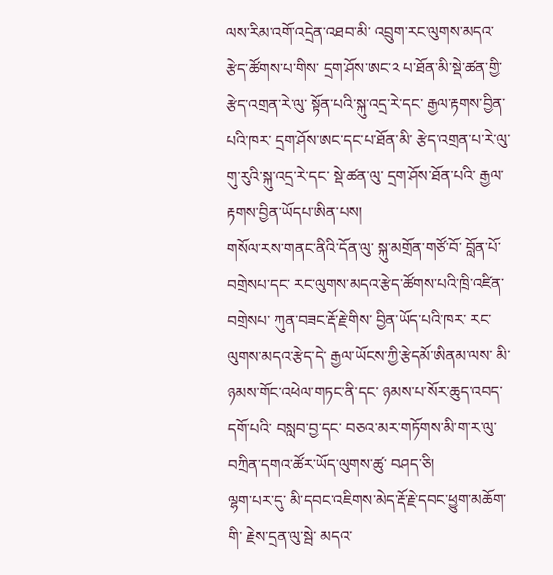ལས་རིམ་འགོ་འདྲེན་འཐབ་མི་ འབྲུག་རང་ལུགས་མདའ་རྩེད་ཚོགས་པ་གིས་ དྲག་ཤོས་ཨང་༢ པ་ཐོན་མི་སྡེ་ཚན་གྱི་ རྩེད་འགྲན་རེ་ལུ་ སྟོན་པའི་སྐུ་འདྲ་རེ་དང་ རྒྱལ་རྟགས་བྱིན་པའི་ཁར་ དྲག་ཤོས་ཨང་དང་པ་ཐོན་མི་ རྩེད་འགྲན་པ་རེ་ལུ་ གུ་རུའི་སྐུ་འདྲ་རེ་དང་ སྡེ་ཚན་ལུ་ དྲག་ཤོས་ཐོན་པའི་ རྒྱལ་རྟགས་བྱིན་ཡོདཔ་ཨིན་པས།
གསོལ་རས་གནང་ནིའི་དོན་ལུ་ སྐུ་མགྲོན་གཙོ་བོ་ བློན་པོ་བགྲེསཔ་དང་ རང་ལུགས་མདའ་རྩེད་ཚོགས་པའི་ཁྲི་འཛིན་བགྲེསཔ་ ཀུན་བཟང་རྡོ་རྗེ་གིས་ བྱིན་ཡོད་པའི་ཁར་ རང་ལུགས་མདའ་རྩེད་དེ་ རྒྱལ་ཡོངས་ཀྱི་རྩེདམོ་ཨིནམ་ལས་ མི་ཉམས་གོང་འཕེལ་གཏང་ནི་དང་ ཉམས་པ་སོར་ཆུད་འབད་དགོ་པའི་ བསླབ་བྱ་དང་ བཅའ་མར་གཏོགས་མི་ག་ར་ལུ་ བཀྲིན་དགའ་ཚོར་ཡོད་ལུགས་ཚུ་ བཤད་ཅི།
ལྷག་པར་དུ་ མི་དབང་འཇིགས་མེད་རྡོ་རྗེ་དབང་ཕྱུག་མཆོག་གི་ རྗེས་དྲན་ལུ་སྦེ་ མདའ་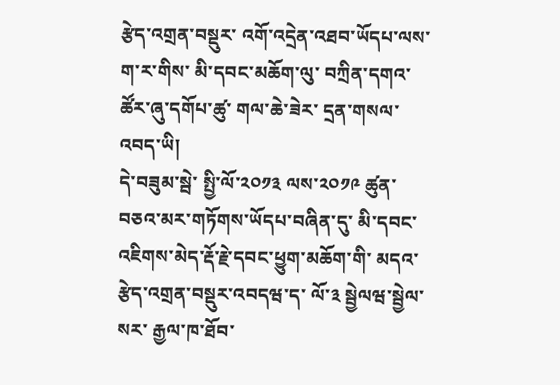རྩེད་འགྲན་བསྡུར་ འགོ་འདྲེན་འཐབ་ཡོདཔ་ལས་ ག་ར་གིས་ མི་དབང་མཆོག་ལུ་ བཀྲིན་དགའ་ཚོར་ཞུ་དགོཔ་ཚུ་ གལ་ཆེ་ཟེར་ དྲན་གསལ་འབད་ཡི།
དེ་བཟུམ་སྦེ་ སྤྱི་ལོ་༢༠༡༣ ལས་༢༠༡༩ ཚུན་ བཅའ་མར་གཏོགས་ཡོདཔ་བཞིན་དུ་ མི་དབང་འཇིགས་མེད་རྡོ་རྗེ་དབང་ཕྱུག་མཆོག་གི་ མདའ་རྩེད་འགྲན་བསྡུར་འབདཝ་ད་ ལོ་༣ སྦྱེལཝ་སྦྱེལ་སར་ རྒྱལ་ཁ་ཐོབ་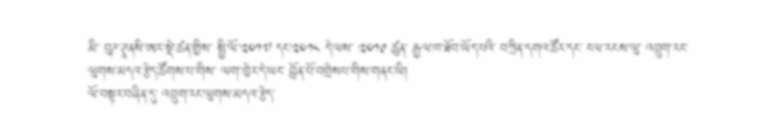མི་ བུཌ་ཊཱནསི་ཨར་སྡེ་ཚན་གྱིས་ སྤྱི་ལོ་༢༠༡༧ དང་༢༠༡༨ དེ་ལས་ ༢༠༡༩ ཚུན་ རྒྱལ་ཁ་ཐོབ་ཡོད་པའི་ བཀྲིན་དགའ་ཚོར་དང་ ངལ་རངས་ལུ་ འབྲུག་རང་ལུགས་མདའ་རྩེད་ཚོགས་པ་གིས་ ལག་ཁྱེར་དེ་ཡང་ བློན་པོ་བགྲེསཔ་གིས་གནང་ཡི།
ལོ་བསྟར་བཞིན་དུ་ འབྲུག་རང་ལུགས་མདའ་རྩེད་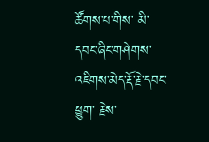ཚོགས་པ་གིས་ མི་དབང་ཞིང་གཤེགས་འཇིགས་མེད་རྡོ་རྗེ་དབང་ཕྱུག་ རྗེས་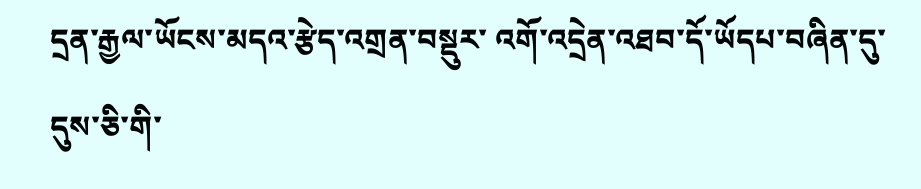དྲན་རྒྱལ་ཡོངས་མདའ་རྩེད་འགྲན་བསྡུར་ འགོ་འདྲེན་འཐབ་དོ་ཡོདཔ་བཞིན་དུ་ དུས་ཅི་གི་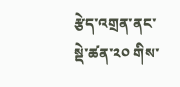རྩེད་འགྲན་ནང་ སྡེ་ཚན་༢༠ གིས་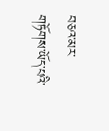བཅའ་མར་གཏོགས་ཡོད་པའི་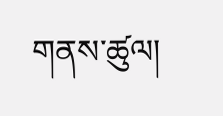གནས་ཚུལ།